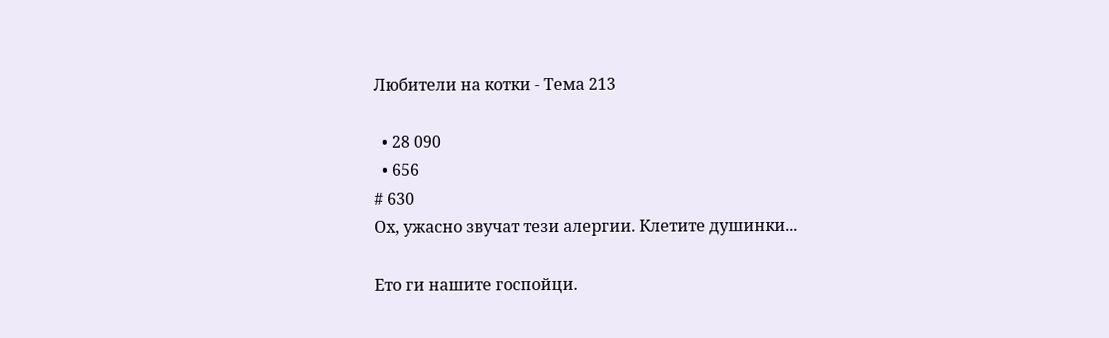Любители на котки - Тема 213

  • 28 090
  • 656
# 630
Ох, ужасно звучат тези алергии. Клетите душинки...

Ето ги нашите госпойци.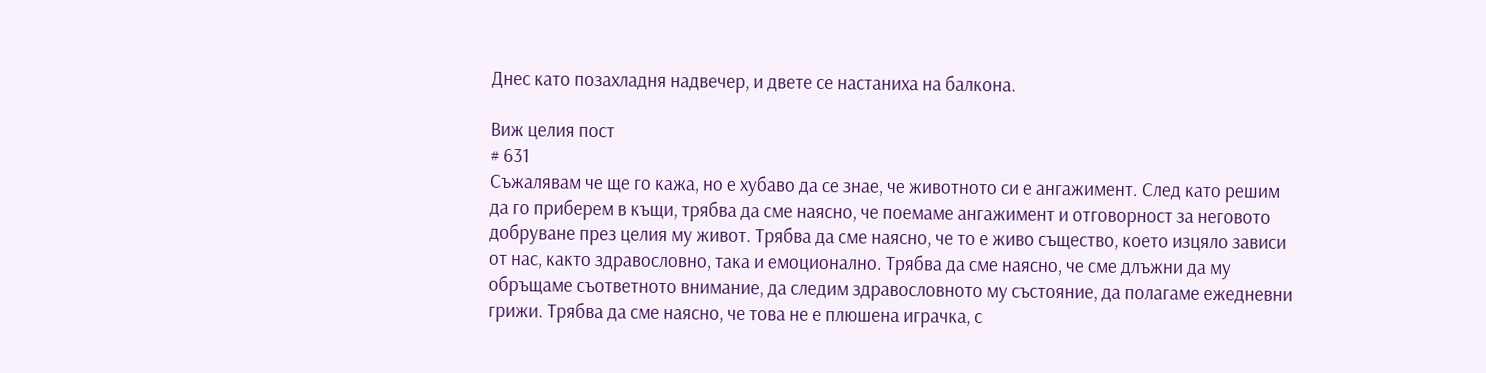Днес като позахладня надвечер, и двете се настаниха на балкона.

Виж целия пост
# 631
Съжалявам че ще го кажа, но е хубаво да се знае, че животното си е ангажимент. След като решим да го приберем в къщи, трябва да сме наясно, че поемаме ангажимент и отговорност за неговото добруване през целия му живот. Трябва да сме наясно, че то е живо същество, което изцяло зависи от нас, както здравословно, така и емоционално. Трябва да сме наясно, че сме длъжни да му обръщаме съответното внимание, да следим здравословното му състояние, да полагаме ежедневни грижи. Трябва да сме наясно, че това не е плюшена играчка, с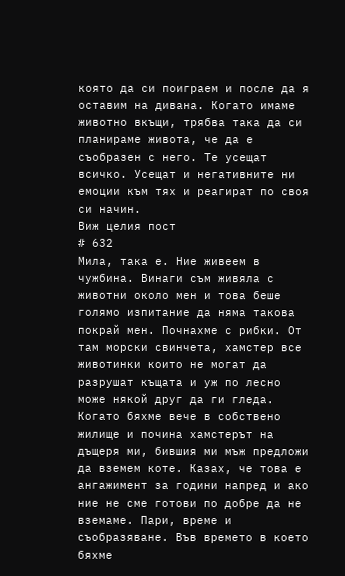която да си поиграем и после да я оставим на дивана. Когато имаме животно вкъщи, трябва така да си планираме живота, че да е съобразен с него. Те усещат всичко. Усещат и негативните ни емоции към тях и реагират по своя си начин.
Виж целия пост
# 632
Мила, така е. Ние живеем в чужбина. Винаги съм живяла с животни около мен и това беше голямо изпитание да няма такова покрай мен. Почнахме с рибки. От там морски свинчета, хамстер все животинки които не могат да разрушат къщата и уж по лесно може някой друг да ги гледа. Когато бяхме вече в собствено жилище и почина хамстерът на дъщеря ми, бившия ми мъж предложи да вземем коте. Казах, че това е ангажимент за години напред и ако ние не сме готови по добре да не вземаме. Пари, време и съобразяване. Във времето в което бяхме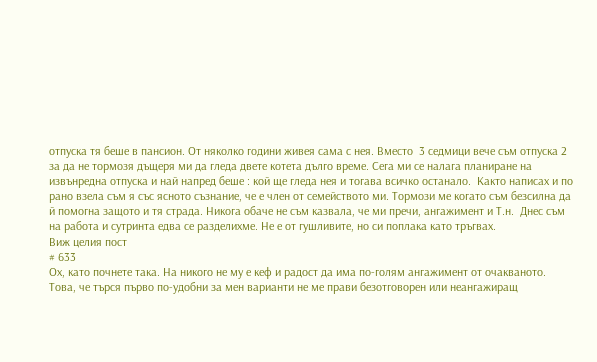отпуска тя беше в пансион. От няколко години живея сама с нея. Вместо  3 седмици вече съм отпуска 2 за да не тормозя дъщеря ми да гледа двете котета дълго време. Сега ми се налага планиране на извънредна отпуска и най напред беше : кой ще гледа нея и тогава всичко останало.  Както написах и по рано взела съм я със ясното съзнание, че е член от семейството ми. Тормози ме когато съм безсилна да й помогна защото и тя страда. Никога обаче не съм казвала, че ми пречи, ангажимент и Т.н.  Днес съм на работа и сутринта едва се разделихме. Не е от гушливите, но си поплака като тръгвах.
Виж целия пост
# 633
Ох, като почнете така. На никого не му е кеф и радост да има по-голям ангажимент от очакваното. Това, че търся първо по-удобни за мен варианти не ме прави безотговорен или неангажиращ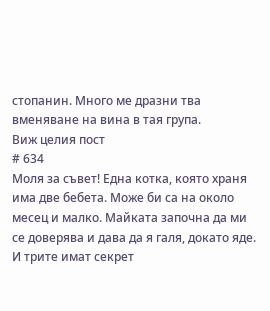стопанин. Много ме дразни тва вменяване на вина в тая група.
Виж целия пост
# 634
Моля за съвет! Една котка, която храня има две бебета. Може би са на около месец и малко. Майката започна да ми се доверява и дава да я галя, докато яде. И трите имат секрет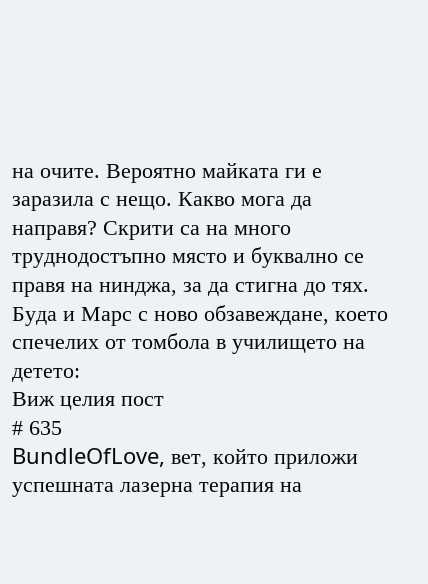на очите. Вероятно майката ги е заразила с нещо. Какво мога да направя? Скрити са на много труднодостъпно място и буквално се правя на нинджа, за да стигна до тях.
Буда и Марс с ново обзавеждане, което спечелих от томбола в училището на детето:
Виж целия пост
# 635
BundleOfLove, вет, който приложи успешната лазерна терапия на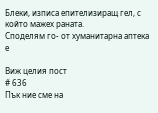Блеки, изписа епителизиращ гел, с който мажех раната.
Споделям го- от хуманитарна аптека е

Виж целия пост
# 636
Пък ние сме на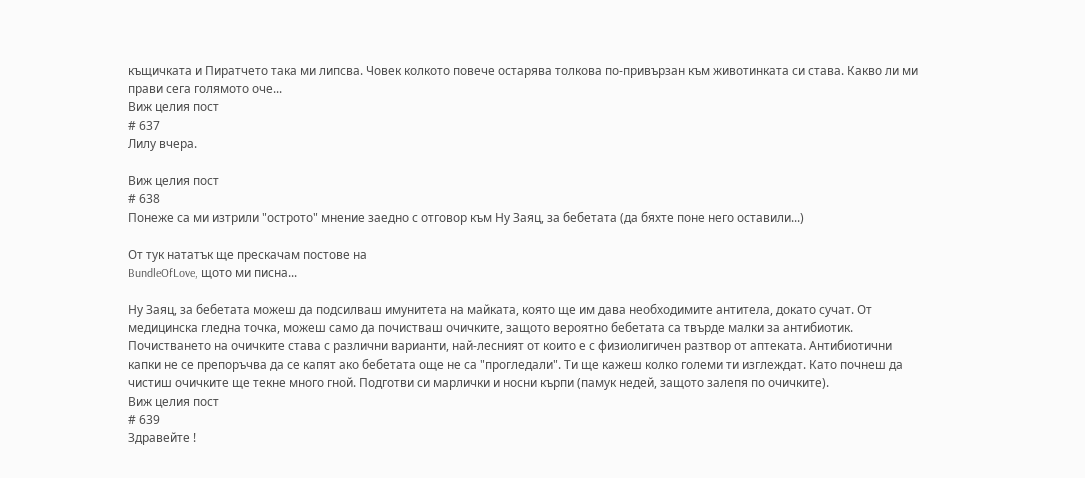къщичката и Пиратчето така ми липсва. Човек колкото повече остарява толкова по-привързан към животинката си става. Какво ли ми прави сега голямото оче...
Виж целия пост
# 637
Лилу вчера.

Виж целия пост
# 638
Понеже са ми изтрили "острото" мнение заедно с отговор към Ну Заяц, за бебетата (да бяхте поне него оставили...)

От тук нататък ще прескачам постове на
BundleOfLove, щото ми писна...

Ну Заяц, за бебетата можеш да подсилваш имунитета на майката, която ще им дава необходимите антитела, докато сучат. От медицинска гледна точка, можеш само да почистваш очичките, защото вероятно бебетата са твърде малки за антибиотик. Почистването на очичките става с различни варианти, най-лесният от които е с физиолигичен разтвор от аптеката. Антибиотични капки не се препоръчва да се капят ако бебетата още не са "прогледали". Ти ще кажеш колко големи ти изглеждат. Като почнеш да чистиш очичките ще текне много гной. Подготви си марлички и носни кърпи (памук недей, защото залепя по очичките).
Виж целия пост
# 639
Здравейте !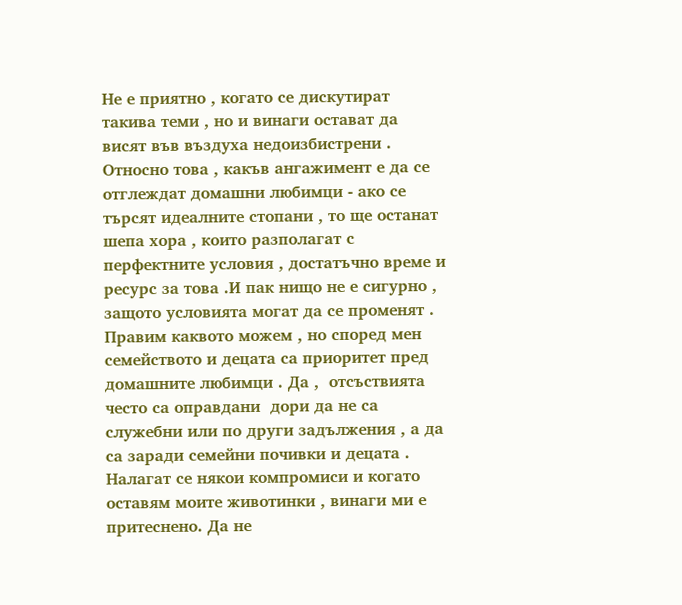Не е приятно , когато се дискутират такива теми , но и винаги остават да висят във въздуха недоизбистрени .
Относно това , какъв ангажимент е да се отглеждат домашни любимци - ако се търсят идеалните стопани , то ще останат шепа хора , които разполагат с перфектните условия , достатъчно време и ресурс за това .И пак нищо не е сигурно , защото условията могат да се променят .
Правим каквото можем , но според мен семейството и децата са приоритет пред домашните любимци . Да ,  отсъствията  често са оправдани  дори да не са служебни или по други задължения , а да са заради семейни почивки и децата . Налагат се някои компромиси и когато оставям моите животинки , винаги ми е притеснено. Да не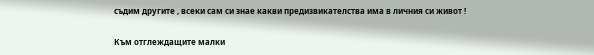съдим другите , всеки сам си знае какви предизвикателства има в личния си живот !

Към отглеждащите малки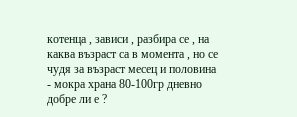котенца , зависи , разбира се , на каква възраст са в момента , но се чудя за възраст месец и половина - мокра храна 80-100гр дневно добре ли е ?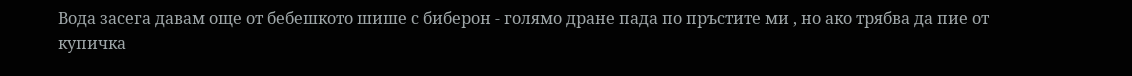Вода засега давам още от бебешкото шише с биберон - голямо дране пада по пръстите ми , но ако трябва да пие от купичка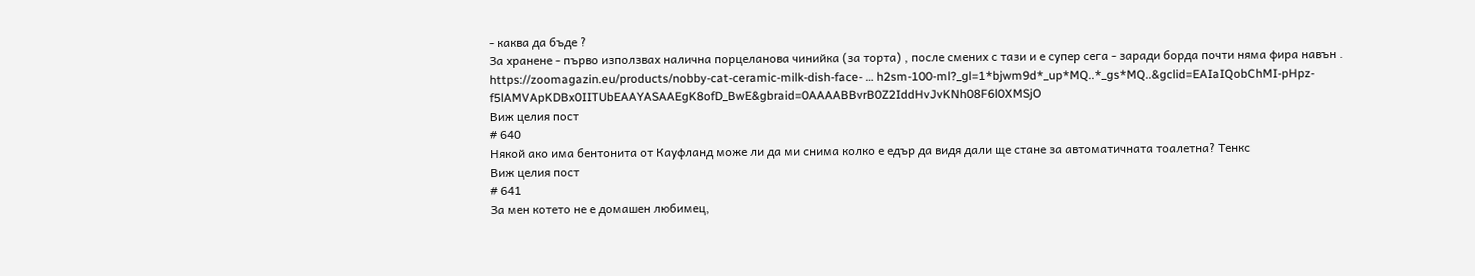- каква да бъде ?
За хранене - първо използвах налична порцеланова чинийка (за торта) , после смених с тази и е супер сега - заради борда почти няма фира навън .
https://zoomagazin.eu/products/nobby-cat-ceramic-milk-dish-face- … h2sm-100-ml?_gl=1*bjwm9d*_up*MQ..*_gs*MQ..&gclid=EAIaIQobChMI-pHpz-f5lAMVApKDBx0IITUbEAAYASAAEgK8ofD_BwE&gbraid=0AAAABBvrB0Z2IddHvJvKNh08F6l0XMSjO
Виж целия пост
# 640
Някой ако има бентонита от Кауфланд може ли да ми снима колко е едър да видя дали ще стане за автоматичната тоалетна? Тенкс
Виж целия пост
# 641
За мен котето не е домашен любимец,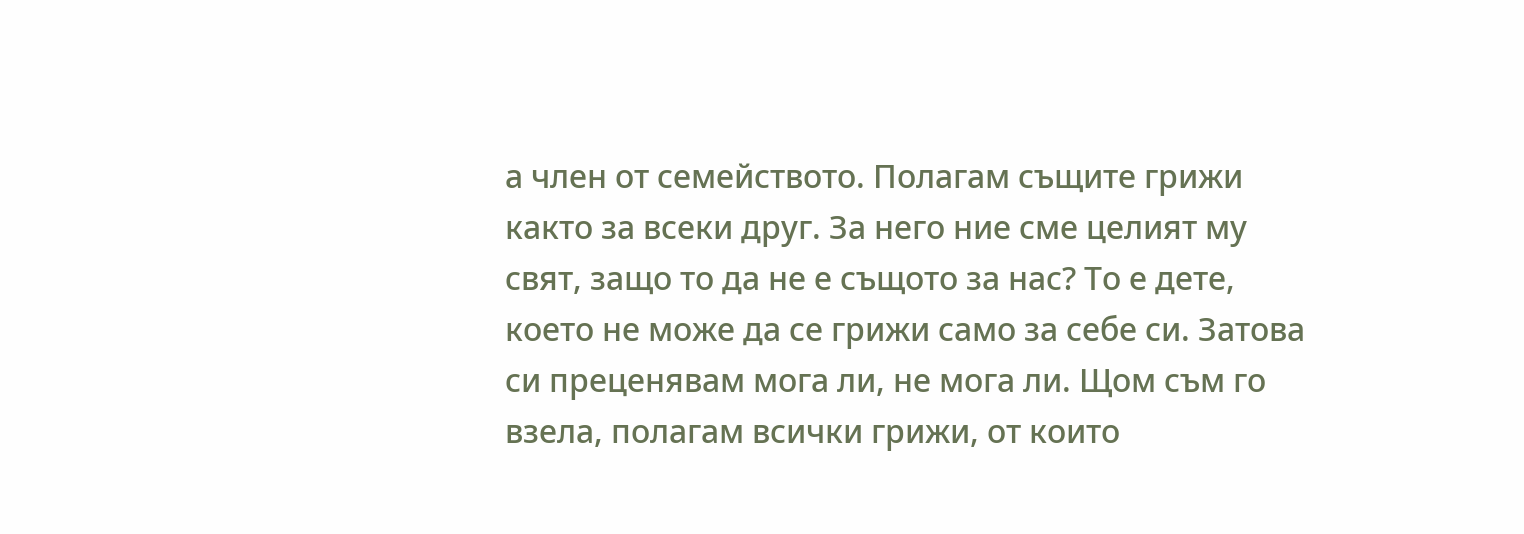а член от семейството. Полагам същите грижи както за всеки друг. За него ние сме целият му свят, защо то да не е същото за нас? То е дете, което не може да се грижи само за себе си. Затова си преценявам мога ли, не мога ли. Щом съм го взела, полагам всички грижи, от които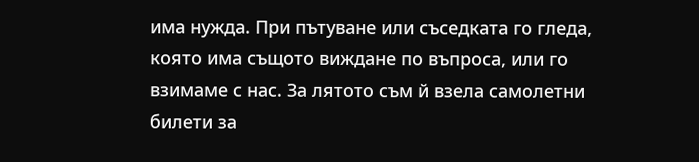има нужда. При пътуване или съседката го гледа, която има същото виждане по въпроса, или го взимаме с нас. За лятото съм й взела самолетни билети за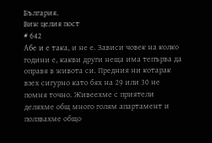България.
Виж целия пост
# 642
Абе и е така, и не е. Зависи човек на колко години е, какви други неща има тепърва да оправя в живота си. Предния ни котарак взех сигурно като бях на 29 или 30 не помня точно. Живеехме с приятели деляхме общ много голям апартамент и ползвахме общо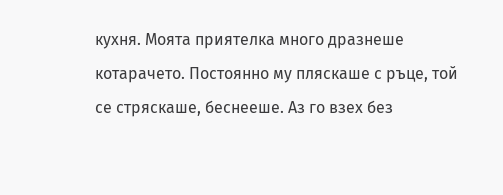кухня. Моята приятелка много дразнеше котарачето. Постоянно му пляскаше с ръце, той се стряскаше, беснееше. Аз го взех без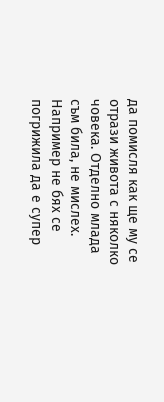да помисля как ще му се отрази живота с няколко човека. Отделно млада съм била, не мислех. Например не бях се погрижила да е супер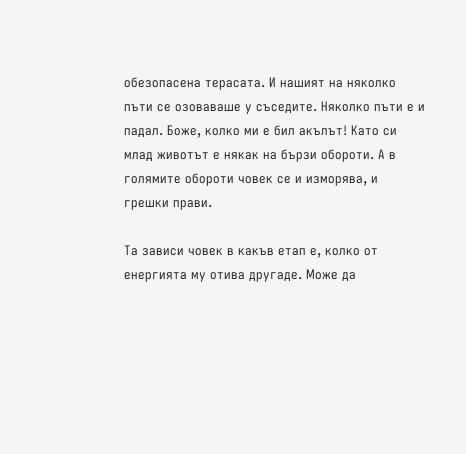обезопасена терасата. И нашият на няколко пъти се озоваваше у съседите. Няколко пъти е и падал. Боже, колко ми е бил акълът! Като си млад животът е някак на бързи обороти. А в голямите обороти човек се и изморява, и грешки прави.

Та зависи човек в какъв етап е, колко от енергията му отива другаде. Може да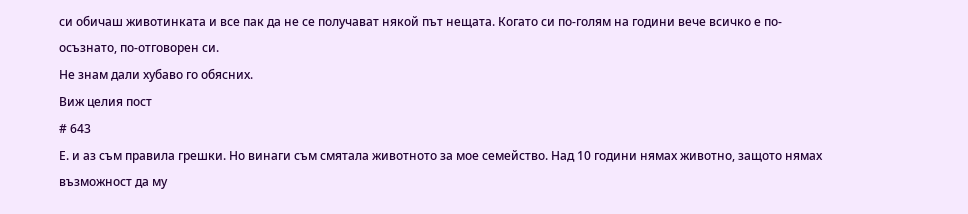си обичаш животинката и все пак да не се получават някой път нещата. Когато си по-голям на години вече всичко е по-осъзнато, по-отговорен си.
Не знам дали хубаво го обясних.
Виж целия пост
# 643
Е. и аз съм правила грешки. Но винаги съм смятала животното за мое семейство. Над 10 години нямах животно, защото нямах възможност да му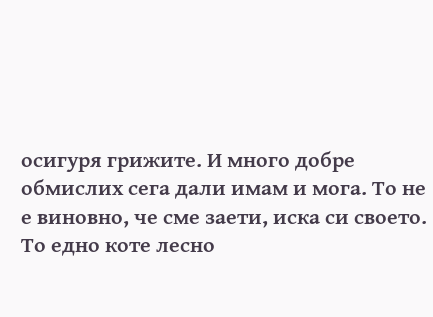осигуря грижите. И много добре обмислих сега дали имам и мога. То не е виновно, че сме заети, иска си своето. То едно коте лесно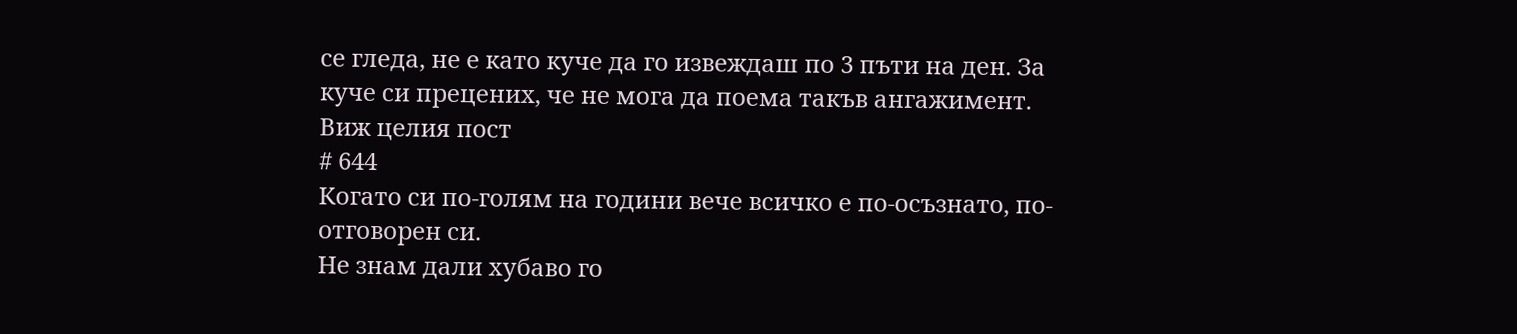се гледа, не е като куче да го извеждаш по 3 пъти на ден. За куче си прецених, че не мога да поема такъв ангажимент.
Виж целия пост
# 644
Когато си по-голям на години вече всичко е по-осъзнато, по-отговорен си.
Не знам дали хубаво го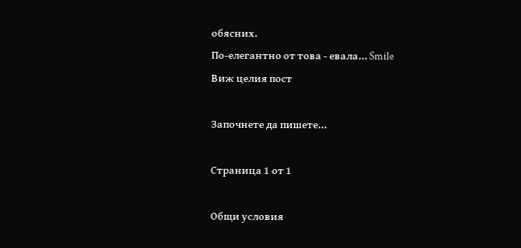обясних.
По-елегантно от това - евала... Smile
Виж целия пост

Започнете да пишете...

Страница 1 от 1

Общи условия